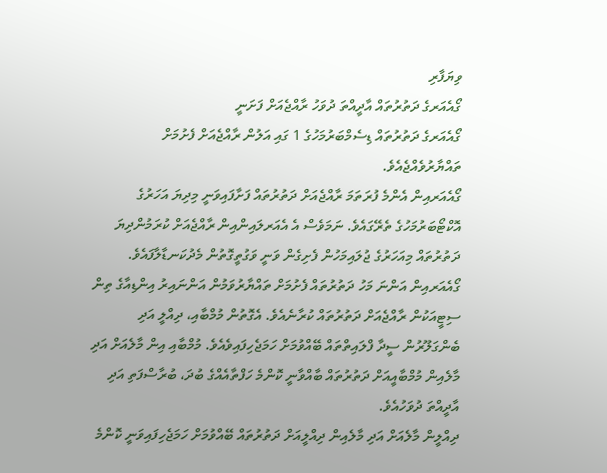ވިޔަފާރި
ގޯއެއަރގެ ދަތުރުތައް އާދީއްތަ ދުވަހު ރާއްޖެއަށް ފަށަނީ
ގޯއެއަރގެ ދަތުރުތައް ޑިސެމްބަރުމަހުގެ 1 ގައި އަލުން ރާއްޖެއަށް ފެށުމަށް ތައްޔާރުވެއްޖެއެވެ.
ގޯއެއަރއިން އެންމެ ފުރަތަމަ ރާއްޖެއަށް ދަތުރުތައް ފަށާފައިވަނީ މިދިޔަ އަހަރުގެ އޮކްޓޯބަރުމަހުގެ ތެރޭގައެވެ. ނަމަވެސް އެ އެއަރލައިންއިން ރާއްޖެއަށް ކުރަމުންދިޔަ ދަތުރުތައް މިއަހަރުގެ ޖުލައިމަހުން ފެށިގެން ވަނީ ވަގުތީގޮތުން މެދުކަނޑާލާފައެވެ.
ގޯއެއަރއިން އަންނަ މަހު ދަތުރުތައް ފެށުމަށް ތައްޔާރުވަމުން އަންނައިރު އިންޑިއާގެ ތިން ސިޓީއަކުން ރާއްޖެއަށް ދަތުރުތައް ކުރާނެއެވެ. އެގޮތުން މުމްބާއި، ދިއްލީ އަދި ބެންގަލޫރުން ސީދާ ފްލައިތްތައް ބޭއްވުމަށް ހަމަޖެހިފައިވެއެވެ. މުމްބާއި އިން މާލެއަށް އަދި މާލެއިން މުމްބާއީއަށް ދަތުރުތައް ބާއްވާނީ ކޮންމެ ހަފްތާއެއްގެ ބުދަ، ބުރާސްފަތި އަދި އާދީއްތަ ދުވަހުއެވެ.
ދިއްލީން މާލެއަށް އަދި މާލެއިން ދިއްލީއަށް ދަތުރުތައް ބޭއްވުމަށް ހަމަޖެހިފައިވަނީ ކޮންމެ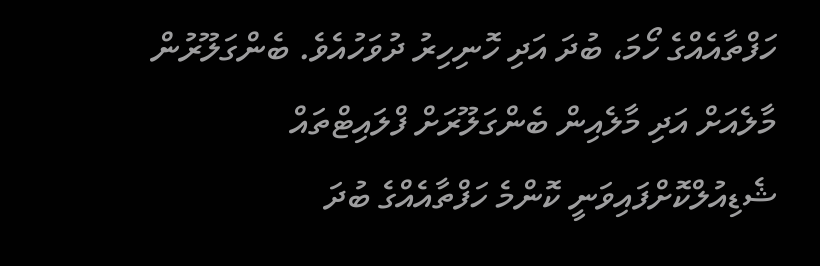ހަފްތާއެއްގެ ހޯމަ، ބުދަ އަދި ހޮނިހިރު ދުވަހުއެވެ. ބެންގަލޫރުން މާލެއަށް އަދި މާލެއިން ބެންގަލޫރަށް ފްލައިޓްތައް ޝެޑިއުލްކޮށްފައިވަނީ ކޮންމެ ހަފްތާއެއްގެ ބުދަ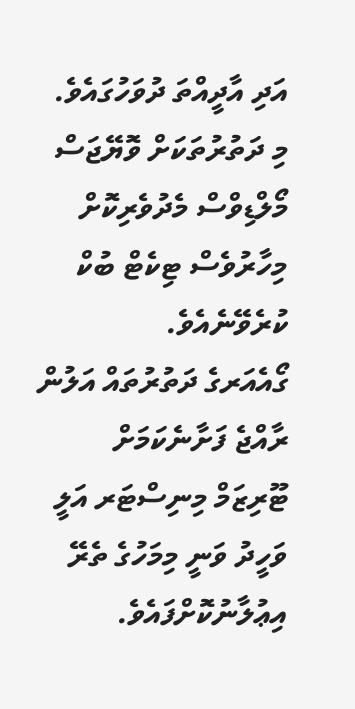އަދި އާދީއްތަ ދުވަހުގައެވެ.
މި ދަތުރުތަކަށް ވޮޔޭޖަސް މޯލްޑިވްސް މެދުވެރިކޮށް މިހާރުވެސް ޓިކެޓް ބުކް ކުރެވޭނެއެވެ.
ގޯއެއަރގެ ދަތުރުތައް އަލުން ރާއްޖެ ފަށާނެކަމަށް ޓޫރިޒަމް މިނިސްޓަރ އަލީ ވަހީދު ވަނީ މިމަހުގެ ތެރޭ އިޢުލާނުކޮށްފައެވެ.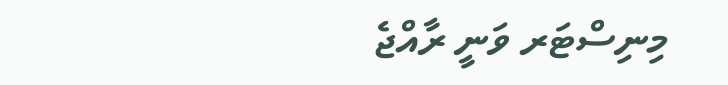މިނިސްޓަރ ވަނީ ރާއްޖެ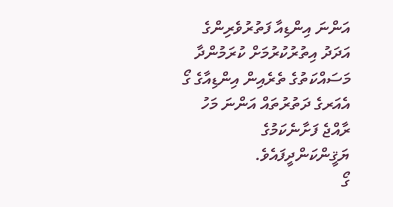އަންނަ އިންޑިއާ ފަތުރުވެރިންގެ އަދަދު އިތުރުކުރުމަށް ކުރަމުންދާ މަސައްކަތުގެ ތެރެއިން އިންޑިއާގެ ގޯ އެއަރގެ ދަތުރުތައް އަންނަ މަހު ރާއްޖެ ފަށާނެކަމުގެ ޔަޤީންކަންދީފައެވެ.
ގޯ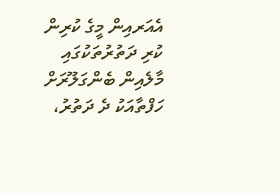އެއަރއިން މީގެ ކުރިން ކުރި ދަތުރުތަކުގައި މާލެއިން ބެންގަލޫރަށް ހަފްތާއަކު ދެ ދަތުރު،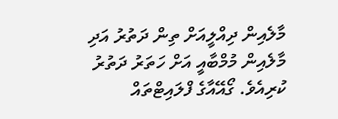މާލެއިން ދިއްލީއަށް ތިން ދަތުރު އަދި މާލެއިން މުމްބާއީ އަށް ހަތަރު ދަތުރު ކުރިއެވެ. ގޯއޭއާގެ ފްލައިޓްތައް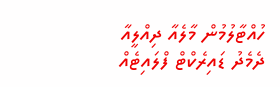ހުއްޓާލުމުން މާލެއާ ދިއްލީއާ ދެމެދު ޑައިރެކްޓް ފްލައިޓެއް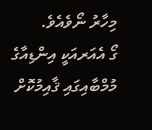މިހާރު ނޯވެއެވެ.
ގޯ އެއަރއަކީ އިންޑިއާގެ މުމްބާއިގައި ޤާއިމުކޮށް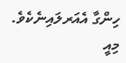ހިންގާ އެއަރލައިނެކެވެ. މިއީ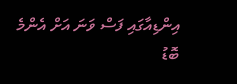އިންޑިއާގައި ފަސް ވަނަ އަށް އެންމެ ބޮޑު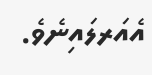އެއަރލައިނެވެ.